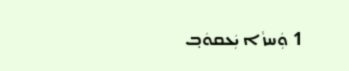1 ܘܲܚܙܵܐ ܝܲܥܩܘܿܒ݂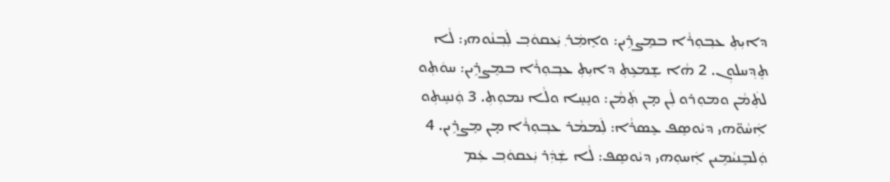ܕܐܝܼܬܼ ܥܒ݂ܘܼܪܵܐ ܒܡܸܨܪܹܝܢ: ܘܐܸܡܲܪ݂ ܝܲܥܩܘܿܒ݂ ܠܲܒ݂ܢܵܘܗܝ: ܠܵܐ ܬܸܕ݂ܚܠܘܼܢ. 2 ܗܵܐ ܫܸܡܥܹܬܼ ܕܐܝܼܬܼ ܥܒ݂ܘܼܪܵܐ ܒܡܸܨܪܹܝܢ: ܚܘܿܬܼܘ ܠܬܲܡܵܢ ܘܡܘܼܪܘ ܠܲܢ ܡ̣ܢ ܬܲܡܵܢ: ܘܢܸܚܸܐ ܘܠܵܐ ܢܡܘܼܬܼ. 3 ܘܲܢܚܸܬܼܘ ܐܲܚܵܘ̈ܗܝ ܕܝܵܘܣܸܦ ܥܸܣܪܵܐ: ܠܲܡܡܵܪ ܥܒ݂ܘܼܪܵܐ ܡ̣ܢ ܡܸܨܪܹܝܢ. 4 ܘܲܠܒܸܢܝܵܡܹܝܢ ܐܲܚܘܼܗܝ ܕܝܵܘܣܸܦ: ܠܵܐ ܫܲܕܲܪ ܝܲܥܩܘܿܒ݂ ܥܲܡ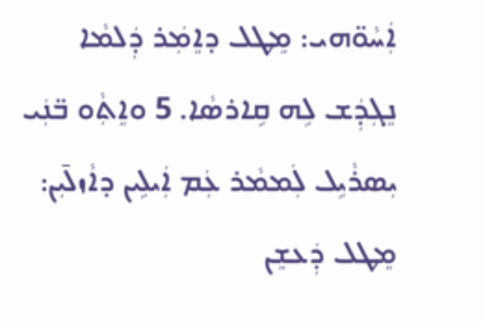ܐܲܚܵܘ̈ܗܝ: ܡܸܛܠ ܕܐܸܡܲܪ ܕܲܠܡܵܐ ܢܸܓܼܕܲܫ ܠܹܗ ܩܹܐܪܣܵܐ. 5 ܘܐܸܬܼܵܘ ܒ̈ܢܲܝ ܝܼܣܪܵܝܹܠ ܠܲܡܡܵܪ ܥܲܡ ܐܲܝܠܹܝܢ ܕܐܵܙܠ̄ܝܼܢ: ܡܸܛܠ ܕܲܥܫܸܢ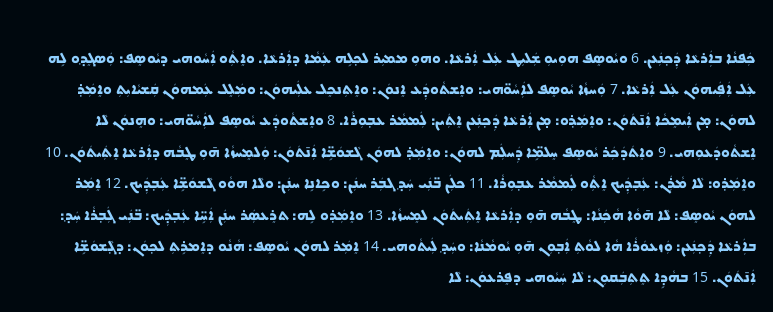ܟܲܦܢܵܐ ܒܐܲܪܥܵܐ ܕܲܟ݂ܢܲܥܢ. 6 ܘܝܵܘܣܸܦ ܗܘܼܝܘܼ ܫܲܠܝܼܛ ܥܲܠ ܐܲܪܥܵܐ. ܘܗܘܼ ܡܡܝܼܪ ܠܟ݂ܠܹܗ ܥܲܡܵܐ ܕܐܲܪܥܵܐ. ܘܐܸܬܼܵܘ ܐܲܚܵܘܗܝ ܕܝܵܘܣܸܦ: ܘܲܣܓܸܕ݂ܘ ܠܹܗ ܥܲܠ ܐܲܦܲܝܗܘܿܢ ܥܲܠ ܐܲܪܥܵܐ. 7 ܘܲܚܙܵܐ ܝܵܘܣܸܦ ܠܐܲܚܵܘ̈ܗܝ: ܘܐܸܫܬܵܘܕܲܥ ܐܸܢܘܿܢ: ܘܐܸܬܼܢܟܸܠ ܥܠܲܝܗܘܿܢ: ܘܡܲܠܸܠ ܥܲܡܗܘܿܢ ܩܲܫܝܵܐܝܼܬܼ ܘܐܸܡܲܪ݂ ܠܗܘܿܢ: ܡ̣ܢ ܐܲܝܡܸܟܵܐ ܐܲܢ̄ܬܿܘܿܢ: ܘܐܸܡܲܪ݂ܘ: ܡ̣ܢ ܐܲܪܥܵܐ ܕܲܟ݂ܢܲܥܢ ܐܸܬܲܝܢ: ܠܲܡܡܵܪ ܥܒ݂ܘܼܪܵܐ. 8 ܘܐܸܫܬܵܘܕܲܥ ܝܵܘܣܸܦ ܠܐܲܚܵܘ̈ܗܝ: ܘܗܸܢܘܿܢ ܠܵܐ ܐܸܫܬܵܘܕܿܥܘܼܗܝ. 9 ܘܐܸܬܿܕܿܟܲܪ ܝܵܘܣܸܦ ܚܸܠܡܹ̈ܐ ܕܲܚܠܲܡ ܠܗܘܿܢ: ܘܐܸܡܲܪ݂ ܠܗܘܿܢ ܓܵܫܘܿܫܹ̈ܐ ܐܲܢ̄ܬܿܘܿܢ: ܘܲܠܡܸܚܙܵܐ ܗ̄ܘܼ ܛܸܒܵܗ ܕܐܲܪܥܵܐ ܐܸܬܲܝܬܿܘܿܢ. 10 ܘܐܸܡܲܪ݂ܘ: ܠܵܐ ܡܵܪܲܢ: ܥܲܒ݂ܕܲܝܟ ܐܸܬܼܵܘ ܠܲܡܡܵܪ ܥܒ݂ܘܼܪܵܐ. 11 ܟܠܲܢ ܒ̈ܢܲܝ ܚܲܕ݂ ܓܒܲܪ ܚܢܲܢ: ܘܟܹܐܢܹܐ ܚܢܲܢ: ܘܠܵܐ ܗܘܵܘ ܓܵܫܘܿܫܹ̈ܐ ܥܲܒ݂ܕܲܝܟ. 12 ܐܸܡܲܪ ܠܗܘܿܢ ܝܵܘܣܸܦ: ܠܵܐ ܗ̄ܘܵܐ ܗܵܟܲܢܵܐ: ܛܸܒܵܗ ܗ̄ܘܼ ܕܐܲܪܥܵܐ ܐܸܬܲܝܬܿܘܿܢ ܠܡܸܚܙܵܐ. 13 ܘܐܸܡܲܪ݂ܘ ܠܹܗ: ܬܪܸܥܣܲܪ ܚܢܲܢ ܐܲܚܹ̈ܐ ܥܲܒ݂ܕܲܝܟ: ܒ̈ܢܲܝ ܓܲܒ݂ܪܵܐ ܚܲܕ݂: ܒܐܲܪܥܵܐ ܕܲܟ݂ܢܲܥܢ: ܘܲܙܥܘܿܪܵܐ ܗܵܐ ܠܘܵܬܼ ܐܲܒ݂ܘܼܢ ܗ̄ܘܼ ܝܵܘܡܵܢܵܐ: ܘܚܲܕ݂ ܠܲܝܬܵܘܗܝ. 14 ܐܸܡܲܪ ܠܗܘܿܢ ܝܵܘܣܸܦ: ܗܵܢܵܘ ܕܐܸܡܪܹܬܼ ܠܟ݂ܘܿܢ: ܕܓ݂ܵܫܘܿܫܹ̈ܐ ܐܲܢ̄ܬܿܘܿܢ. 15 ܒܗܵܕܹܐ ܬܸܬܼܒܲܩܘܼܢ: ܠܵܐ ܚܲܝܵܘܗܝ ܕܦܸܪܥܘܿܢ: ܠܵܐ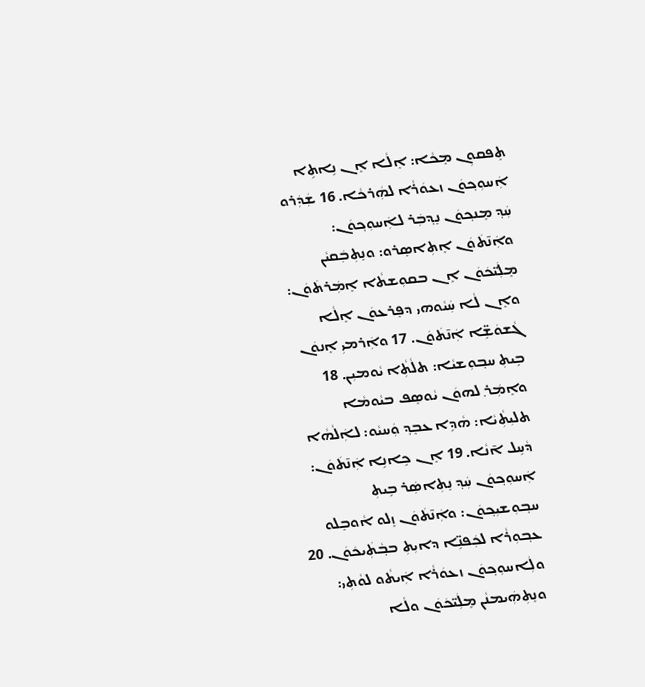ܬܸܦܩܘܼܢ ܡܸܟܵܐ: ܐܸܠܵܐ ܐܸܢ ܢܹܐܬܹܐ ܐܲܚܘܼܟ݂ܘܿܢ ܙܥܘܿܪܵܐ ܠܗܲܪܟܵܐ. 16 ܫܲܕܲܪܘ ܚܲܕ݂ ܡܸܢܟ݂ܘܿܢ ܢܸܕ݂ܒܲܪ ܠܐܲܚܘܼܟ݂ܘܿܢ: ܘܐܲܢ̄ܬܿܘܿܢ ܐܸܬܼܐܣܸܪܘ: ܘܢܸܬܼܒܲܩܝܵܢ ܡܸܠܲܝ̈ܟܿܘܿܢ ܐܸܢ ܒܩܘܼܫܬܵܐ ܐܸܡܲܪܬܿܘܿܢ: ܘܐܸܢ ܠܵܐ ܚܲܝܵܘܗܝ ܕܦܸܪܥܘܿܢ ܐܸܠܵܐ ܓܵܫܘܿܫܹ̈ܐ ܐܲܢ̄ܬܿܘܿܢ. 17 ܘܐܲܪܡܝܼ ܐܸܢܘܿܢ ܒܹܝܬܼ ܚܒ݂ܘܼܫܝܵܐ: ܬܠܵܬܼܵܐ ܝܵܘܡܝܼܢ. 18 ܘܐܸܡܲܪ݂ ܠܗܘܿܢ ܝܵܘܣܸܦ ܒܝܵܘܡܵܐ ܬܠܝܼܬܼܵܝܵܐ: ܗܵܕܹܐ ܥܒܸܕ݂ ܘܲܚܝܵܘ: ܠܐܲܠܵܗܵܐ ܕܵܚܹܠ ܐ̄ܢܵܐ. 19 ܐܸܢ ܟܹܐܢܹܐ ܐܲܢ̄ܬܿܘܿܢ: ܐܲܚܘܼܟ݂ܘܿܢ ܚܲܕ݂ ܢܸܬܼܐܣܲܪ ܒܹܝܬܼ ܚܒ݂ܘܼܫܝܼܟ݂ܘܿܢ: ܘܐܲܢ̄ܬܿܘܿܢ ܙܸܠܘ ܐܵܘܒܸܠܘ ܥܒ݂ܘܼܪܵܐ ܠܟܲܦܢܹ̈ܐ ܕܐܝܼܬܼ ܒܒ݂ܵܬܲܝܟܿܘܿܢ. 20 ܘܠܲܐܚܘܼܟ݂ܘܿܢ ܙܥܘܿܪܵܐ ܐܲܝܬܵܘ ܠܘܵܬܼܝ: ܘܢܸܬܼܗܲܝܡܢܵܢ ܡܸܠܲܝ̈ܟܿܘܿܢ ܘܠܵܐ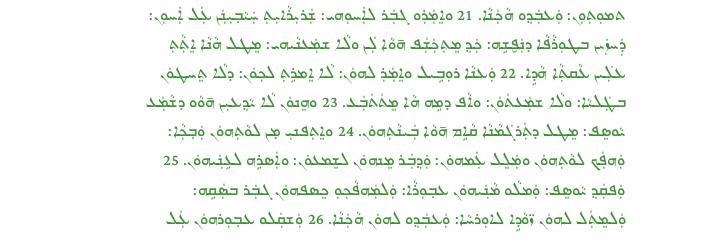ܬܡܘܼܬܼܘܼܢ: ܘܲܥܒܲܕ݂ܘ ܗܵܟܲܢܵܐ. 21 ܘܐܸܡܲܪ݂ܘ ܓܒܲܪ ܠܐܲܚܘܼܗܝ: ܫܲܪܝܼܪܵܐܝܼܬܼ ܚܲܝܵܒ݂ܝܼܢܲܢ ܥܲܠ ܐܲܚܘܼܢ: ܕܲܚܙܲܝܢ ܒܛܘܼܪܵܦܵܐ ܕܢܲܦ̮ܫܹܗ: ܟܲܕ݂ ܡܸܬܼܟܲܫܲܦ ܗ̄ܘܵܐ ܠܲܢ ܘܠܵܐ ܫܡܲܥܢܵܝܗܝ: ܡܸܛܠ ܗܵܢܵܐ ܐܸܬܼܵܬܼ ܥܠܲܝܢ ܥܵܩܬܼܵܐ ܗܵܕܹܐ. 22 ܘܲܥܢܵܐ ܪܘܼܒܹܝܠ ܘܐܸܡܲܪ݂ ܠܗܘܿܢ: ܠܵܐ ܐܸܡܪܹܬܼ ܠܟ݂ܘܿܢ: ܕܠܵܐ ܬܸܚܛܘܿܢ ܒܛܲܠܝܵܐ: ܘܠܵܐ ܫܡܲܥܬܿܘܿܢ: ܘܐܵܦ ܕܡܹܗ ܗܵܐ ܡܸܬܿܬܿܒܲܥ. 23 ܘܗܸܢܘܿܢ ܠܵܐ ܝܵܕ݂ܥܝܼܢ ܗ̄ܘܵܘ ܕܫܵܡܲܥ ܝܵܘܣܸܦ: ܡܸܛܠ ܕܬܲܪܓܿܡܵܢܵܐ ܩܵܐܹܡ ܗ̄ܘܵܐ ܒܲܝܢܵܬܼܗܘܿܢ. 24 ܘܐܸܬܼܦܢܝܼ ܡ̣ܢ ܠܘܵܬܼܗܘܿܢ ܘܲܒ݂ܟ݂ܵܐ: ܘܲܗܦܲܟ ܠܘܵܬܼܗܘܿܢ ܘܡܲܠܸܠ ܥܲܡܗܘܿܢ: ܘܲܕ݂ܒܲܪ ܡܸܢܗܘܿܢ ܠܫܸܡܥܘܿܢ: ܘܐܲܣܪܹܗ ܠܥܹܢܲܝܗܘܿܢ. 25 ܘܲܦܩܲܕ݂ ܝܵܘܣܸܦ: ܘܲܡܠܵܘ ܡܵܢܲܝܗܘܿܢ ܥܒ݂ܘܼܪܵܐ: ܘܲܠܡܲܗܦܵܟ݂ܘܼ ܟܸܣܦܗܘܿܢ ܓܒܲܪ ܒܣܲܩܹܗ: ܘܲܠܡܸܬܲܠ ܠܗܘܿܢ ܙ̈ܘܵܕܹܐ ܠܐܘܼܪܚܵܐ: ܘܲܥܒܲܕ݂ܘ ܠܗܘܿܢ ܗܵܟܲܢܵܐ. 26 ܘܲܫܩܲܠܘ ܥܒ݂ܘܼܪܗܘܿܢ ܥܲܠ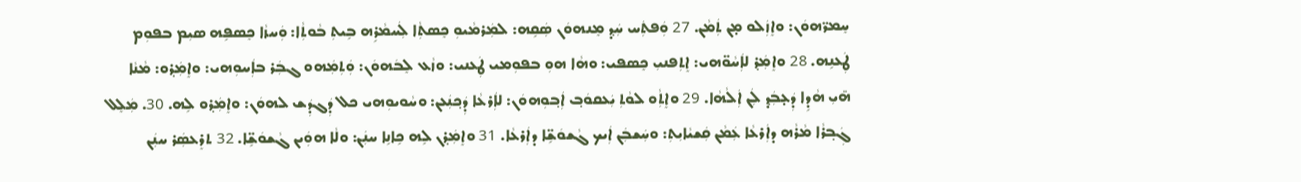ܚܸܡܪ̈ܗܘܿܢ: ܘܐܸܙܲܠܘ ܡ̣ܢ ܬܲܡܵܢ. 27 ܘܲܦܬܲܚ ܚܲܕ݂ ܡܸܢܗܘܿܢ ܣܲܩܹܗ: ܠܡܲܪܡܵܝܘܼ ܟܸܣܬܼܵܐ ܠܲܚܡܵܪܹܗ ܒܹܝܬܼ ܒܵܘܬܼܵܐ: ܘܲܚܙܵܐ ܟܸܣܦܹܗ ܣܝܼܡ ܒܦܘܼܡ ܛܲܥܢܹܗ. 28 ܘܐܸܡܲܪ݂ ܠܐܲܚܵܘ̈ܗܝ: ܐܸܬܼܦܢܝܼ ܟܸܣܦܝ: ܘܗܵܐ ܗܘܼ ܒܦܘܼܡܝ ܛܲܥܢܝ: ܘܙܵܥ ܠܸܒܿܗܘܿܢ: ܘܲܬܼܡܲܗܘ ܓܒܲܪ ܒܐܲܚܘܼܗܝ: ܘܐܸܡܲܪ݂ܘ: ܡܵܢܵܐ ܗ̄ܝܼ ܗܵܕܹܐ ܕܲܥ̣ܒܲܕ݂ ܠܲܢ ܐܲܠܵܗܵܐ. 29 ܘܐܸܬܼܵܘ ܠܘܵܬܼ ܝܲܥܩܘܿܒ݂ ܐܲܒ݂ܘܼܗܘܿܢ: ܠܐܲܪܥܵܐ ܕܲܟ݂ܢܲܥܢ: ܘܚܵܘܝܘܼܗܝ ܟܠ ܕܲܓܕܲܫ ܠܗܘܿܢ: ܘܐܸܡܲܪ݂ܘ ܠܹܗ. 30. ܡܲܠܸܠ ܓܲܒ݂ܪܵܐ ܡܵܪܵܗ ܕܐܲܪܥܵܐ ܥܲܡܵܢ ܩܲܫܝܵܐܝܼܬܼ: ܘܚܲܫܒܲܢ ܐܲܝܟ ܓܵܫܘܿܫܹ̈ܐ ܕܐܲܪܥܵܐ. 31 ܘܐܸܡܲܪ݂ܢ ܠܹܗ ܟܹܐܢܹܐ ܚܢܲܢ: ܘܠܵܐ ܗܘܲܝܢ ܓܵܫܘܿܫܹ̈ܐ. 32 ܬܪܸܥܣܲܪ ܚܢܲܢ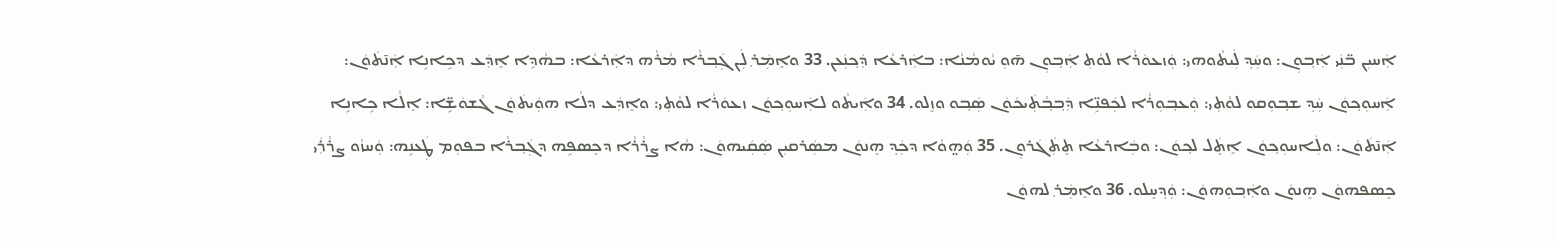ܐܲܚܝܼܢ ܒ̈ܢܲܝ ܐܲܒ݂ܘܼܢ: ܘܚܲܕ݂ ܠܲܝܬܵܘܗܝ: ܘܲܙܥܘܿܪܵܐ ܠܘܵܬܼ ܐܲܒ݂ܘܼܢ ܗ̄ܘܼ ܝܵܘܡܵܢܵܐ: ܒܐܲܪܥܵܐ ܕܲܟ݂ܢܲܥܢ. 33 ܘܐܸܡܲܪ݂ ܠܲܢ ܓܲܒ݂ܪܵܐ ܡܵܪܵܗ ܕܐܲܪܥܵܐ: ܒܗܵܕܹܐ ܐܸܕܲܥ ܕܟܹܐܢܹܐ ܐܲܢ̄ܬܿܘܿܢ: ܐܲܚܘܼܟ݂ܘܿܢ ܚܲܕ݂ ܫܒ݂ܘܼܩܘ ܠܘܵܬܼܝ: ܘܲܥܒ݂ܘܼܪܵܐ ܠܟܲܦܢܹ̈ܐ ܕܲܒ݂ܒ݂ܵܬܲܝܟܿܘܿܢ ܣܲܒ݂ܘ ܘܙܸܠܘ. 34 ܘܐܲܝܬܵܘ ܠܐܲܚܘܼܟ݂ܘܿܢ ܙܥܘܿܪܵܐ ܠܘܵܬܼܝ: ܘܐܸܕܲܥ ܕܠܵܐ ܗܘܲܝܬܿܘܿܢ ܓܵܫܘܿܫܹ̈ܐ: ܐܸܠܵܐ ܟܹܐܢܹܐ ܐܲܢ̄ܬܿܘܿܢ: ܘܠܲܐܚܘܼܟ݂ܘܿܢ ܐܸܬܸܿܠ ܠܟ݂ܘܿܢ: ܘܒܲܐܪܥܵܐ ܬܸܬܲܓܿܪܘܼܢ. 35 ܘܲܗ̤ܘܵܐ ܕܟܲܕ݂ ܗܸܢܘܿܢ ܡܣܲܪܩܝܼܢ ܣܲܩܲܝܗܘܿܢ: ܗܵܐ ܨܪܵܪܵܐ ܕܟܸܣܦܹܗ ܕܓܲܒ݂ܪܵܐ ܒܦܘܼܡ ܛܲܥܢܹܗ: ܘܲܚܙܵܘ ܨܪܵܪܲܝ ܟܸܣܦܗܘܿܢ ܗܸܢܘܿܢ ܘܐܲܒ݂ܘܼܗܘܿܢ: ܘܲܕ݂ܚܸܠܘ. 36 ܘܐܸܡܲܪ݂ ܠܗܘܿܢ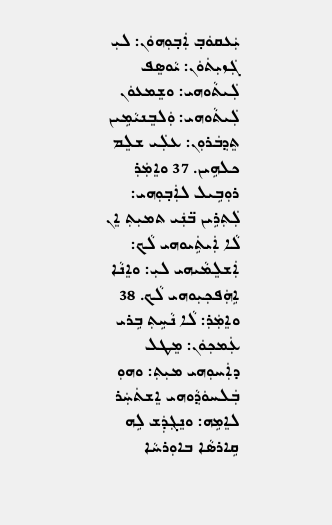ܝܲܥܩܘܿܒ݂ ܐܲܒ݂ܘܼܗܘܿܢ: ܠܝܼ ܓܲܙܝܼܬܿܘܿܢ: ܝܵܘܣܸܦ ܠܲܝܬܵܘܗܝ: ܘܫܸܡܥܘܿܢ ܠܲܝܬܵܘܗܝ: ܘܲܠܒܸܢܝܵܡܹܝܢ ܬܸܕ݂ܒܿܪܘܼܢ: ܥܠܲܝ ܫܠܸܡ ܟܠܗܹܝܢ. 37 ܘܐܸܡܲܪ݂ ܪܘܼܒܹܝܠ ܠܐܲܒ݂ܘܼܗܝ: ܠܲܬܼܪܹܝܢ ܒ̈ܢܲܝ ܬܡܝܼܬܼ ܐܸܢ ܠܵܐ ܐܲܝܬܹܿܝܘܗܝ ܠܵܟ: ܐܲܫܠܸܡܵܝܗܝ ܠܝܼ: ܘܐܸܢܵܐ ܐܹܗܲܦܟ݂ܝܼܘܗܝ ܠܵܟ. 38 ܘܐܸܡܲܪ݂: ܠܵܐ ܢܵܚܹܬܼ ܒܹܪܝ ܥܲܡܟ݂ܘܿܢ: ܡܸܛܠ ܕܐܲܚܘܼܗܝ ܡܝܼܬܼ: ܘܗܘܼ ܒܲܠܚܘܿܕ݂ܵܘܗܝ ܐܸܫܬܿܚܲܪ ܠܐܸܡܹܗ: ܘܢܸܓܼܕܲܫ ܠܹܗ ܩܹܐܪܣܵܐ ܒܐܘܼܪܚܵܐ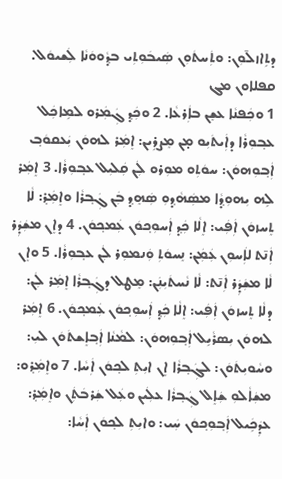ܕܬܹܐܙܠ̄ܘܼܢ: ܘܬܲܚܬܿܘܼܢ ܣܲܝܒܿܘܼܬܼܝ ܒܕ݂ܵܘܘܿܢܵܐ ܠܲܫܝܘܿܠ.
ܩܦܠܐܘܢ ܡܓ
1 ܘܟܲܦܢܵܐ ܥܫܸܢ ܒܐܲܪܥܵܐ. 2 ܘܟܲܕ݂ ܓܲܡܲܪܘ ܠܡܹܐܟܲܠ ܥܒ݂ܘܼܪܵܐ ܕܐܲܝܬܿܝܼܘ ܡ̣ܢ ܡܸܨܪܹܝܢ: ܐܸܡܲܪ ܠܗܘܿܢ ܝܲܥܩܘܿܒ݂ ܐܲܒ݂ܘܼܗܘܿܢ: ܚܘܿܬܼܘ ܡܘܼܪܘ ܠܲܢ ܩܲܠܝܼܠ ܥܒ݂ܘܼܪܵܐ. 3 ܐܸܡܲܪ ܠܹܗ ܝܼܗܘܼܕ݂ܵܐ ܡܣܲܗܵܕ݂ܘܼ ܣܲܗܸܕ݂ ܒܲܢ ܓܲܒ݂ܪܵܐ ܘܐܸܡܲܪ݂: ܠܵܐ ܬܸܚܙܘܿܢ ܐܲܦܲܝ: ܐܸܠܵܐ ܟܲܕ݂ ܐܲܚܘܼܟ݂ܘܿܢ ܥܲܡܟ݂ܘܿܢ. 4 ܕܐܸܢ ܡܫܲܕܲܪ ܐܲܢ̄ܬ ܠܐܲܚܘܼܢ ܥܲܡܲܢ: ܢܸܚܘܿܬܼ ܘܲܢܡܘܼܪ ܠܲܢ ܥܒ݂ܘܼܪܵܐ. 5 ܘܐܸܢ ܠܵܐ ܡܫܲܕܲܪ ܐܲܢ̄ܬ: ܠܵܐ ܢܵܚܬܿܝܼܢܲܢ: ܡܸܛܠ ܕܓܲܒ݂ܪܵܐ ܐܸܡܲܪ ܠܲܢ: ܕܠܵܐ ܬܸܚܙܘܿܢ ܐܲܦܲܝ: ܐܸܠܵܐ ܟܲܕ݂ ܐܲܚܘܼܟ݂ܘܿܢ ܥܲܡܟ݂ܘܿܢ. 6 ܐܸܡܲܪ ܠܗܘܿܢ ܝܼܣܪܵܝܹܠ ܐܲܒ݂ܘܼܗܘܿܢ: ܠܡܵܢܵܐ ܐܲܒ݂ܐܸܫܬܿܘܿܢ ܠܝܼ: ܘܚܵܘܝܼܬܿܘܿܢ: ܠܓܲܒ݂ܪܵܐ ܐܸܢ ܐܝܼܬܼ ܠܟ݂ܘܿܢ ܐܲܚܵܐ. 7 ܘܐܸܡܲܪ݂ܘ: ܡܫܲܐܵܠܘܼ ܫܲܐܸܠ ܓܲܒ݂ܪܵܐ ܥܠܲܝܢ ܘܥܲܠ ܫܲܪܒܿܬܲܢ ܘܐܸܡܲܪ݂: ܥܕܲܟܹܿܝܠ ܐܲܒ݂ܘܼܟ݂ܘܿܢ ܚܲܝ: ܘܐܝܼܬܼ ܠܟ݂ܘܿܢ ܐܲܚܵܐ: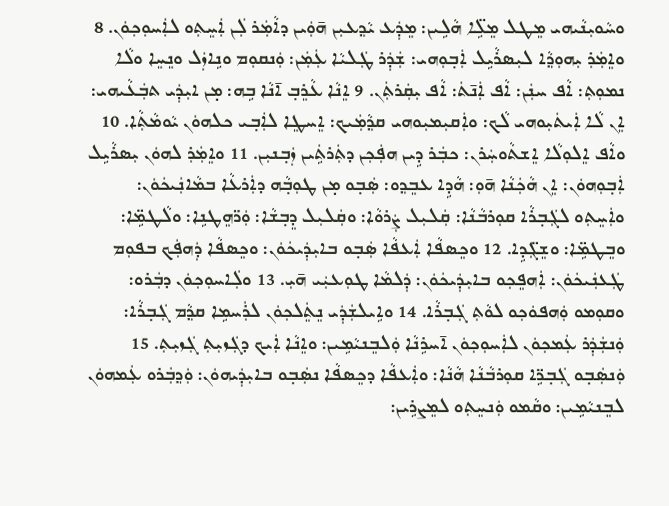ܘܚܵܘܝܼܢܵܝܗܝ ܡܸܛܠ ܡܸܠܹ̈ܐ ܗܵܠܹܝܢ: ܡܸܕܲܥ ܝܵܕ݂ܥܝܼܢ ܗ̄ܘܲܝܢ ܕܐܵܡܲܪ ܠܲܢ ܐܲܚܸܬܼܘ ܠܐܲܚܘܼܟ݂ܘܿܢ. 8 ܘܐܸܡܲܪ݂ ܝܼܗܘܼܕ݂ܵܐ ܠܝܼܣܪܵܝܹܠ ܐܲܒ݂ܘܼܗܝ: ܫܲܕܲܪ ܛܲܠܝܵܐ ܥܲܡܲܢ: ܘܲܢܩܘܼܡ ܘܢܹܐܙܲܠ ܘܢܸܚܸܐ ܘܠܵܐ ܢܡܘܼܬܼ: ܐܵܦ ܚܢܲܢ: ܐܵܦ ܐܲܢ̄ܬܿ: ܐܵܦ ܝܼܩܲܪܬܲܢ. 9 ܐܸܢܵܐ ܥܵܪܸܒ݂ ܐ̄ܢܵܐ ܒܹܗ: ܡ̣ܢ ܐܝܼܕܲܝ ܬܒܲܥܵܝܗܝ: ܐܸܢ ܠܵܐ ܐܲܝܬܿܝܼܘܗܝ ܠܵܟ: ܘܐܲܩܝܼܡܝܼܘܗܝ ܩܕ݂ܵܡܲܝܟ: ܐܸܚܛܸܐ ܠܐܲܒ݂ܝ ܟܠܗܘܿܢ ܝܵܘܡܵܬܼܵܐ. 10 ܘܐܵܦ ܐܸܠܘܼܠܵܐ ܐܸܫܬܵܘܚܲܪܢ: ܟܒܲܪ ܕܹܝܢ ܗܦܲܟ݂ܢ ܕܬܲܪܬܹܿܝܢ ܙܲܒ݂ܢܝܼܢ. 11 ܘܐܸܡܲܪ݂ ܠܗܘܿܢ ܝܼܣܪܵܝܹܠ ܐܲܒ݂ܘܼܗܘܿܢ: ܐܸܢ ܗܵܟܲܢܵܐ ܗ̄ܘܼ: ܗܵܕܹܐ ܥܒܸܕ݂ܘ: ܣܲܒ݂ܘ ܡ̣ܢ ܛܘܼܒ݂ܵܗ ܕܐܲܪܥܵܐ ܒܡܵܐܢܲܝܟܿܘܿܢ: ܘܐܲܚܸܬܼܘ ܠܓܲܒ݂ܪܵܐ ܩܘܼܪܒܵܢܵܐ: ܩܲܠܝܼܠ ܨܲܪܘܵܐ: ܘܩܲܠܝܼܠ ܕܸܒ݂ܫܵܐ: ܘܲܪ̈ܗܸܛܢܹܐ: ܘܠܵܛܡܹ̈ܐ: ܘܒܸܛܡܹ̈ܐ: ܘܫܸܓܼ̈ܕܹܐ. 12 ܘܟܸܣܦܵܐ ܐܲܥܦܵܐ ܣܲܒ݂ܘ ܒܐܝܼܕܲܝܟܿܘܿܢ: ܘܟܸܣܦܵܐ ܕܲܗܦܲܟ ܒܦܘܼܡ ܛܲܥܢܲܝܟܿܘܿܢ: ܐܲܗܦܸܟ݂ܘ ܒܐܝܼܕܲܝܟܿܘܿܢ: ܕܲܠܡܵܐ ܛܘܼܥܝܲܝ ܗ̄ܝܼ. 13 ܘܠܲܐܚܘܼܟ݂ܘܿܢ ܕܒܲܪܘ: ܘܩܘܼܡܘ ܘܲܗܦܘܿܟ݂ܘ ܠܘܵܬܼ ܓܲܒ݂ܪܵܐ. 14 ܘܐܹܝܠܫܲܕܲܝ ܢܸܬܸܿܠܟ݂ܘܿܢ ܠܪܲܚܡܹܐ ܩܕ݂ܵܡ ܓܲܒ݂ܪܵܐ: ܘܲܢܫܲܕܲܪ ܥܲܡܟ݂ܘܿܢ ܠܐܲܚܘܼܟ݂ܘܿܢ ܐ̄ܚܪܹܢܵܐ ܘܲܠܒܸܢܝܵܡܹܝܢ: ܘܐܸܢܵܐ ܐܲܝܟ ܕܓܲܙܝܼܬܼ ܓܲܙܝܼܬܼ. 15 ܘܲܢܣܲܒ݂ܘ ܓܲܒ݂ܪܹ̈ܐ ܩܘܼܪܒܵܢܵܐ ܗܵܢܵܐ: ܘܐܲܥܦܵܐ ܕܟܸܣܦܵܐ ܢܣܲܒ݂ܘ ܒܐܝܼܕܲܝܗܘܿܢ: ܘܲܕ݂ܒܲܪܘ ܥܲܡܗܘܿܢ ܠܒܸܢܝܵܡܹܝܢ: ܘܩܵܡܘ ܘܲܢܚܸܬܼܘ ܠܡܸܨܪܹܝܢ: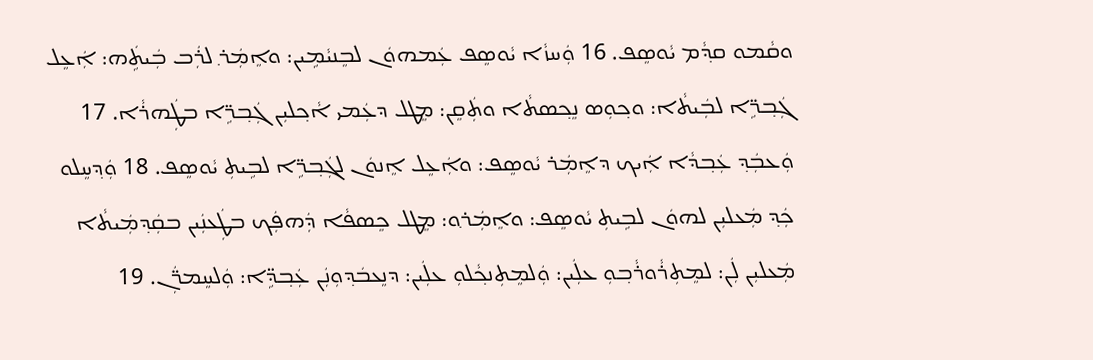ܘܩܵܡܘ ܩܕ݂ܵܡ ܝܵܘܣܸܦ. 16 ܘܲܚܙܵܐ ܝܵܘܣܸܦ ܥܲܡܗܘܿܢ ܠܒܸܢܝܵܡܹܝܢ: ܘܐܸܡܲܪ݂ ܠܪܲܒ ܒܲܝܬܹܿܗ: ܐܲܥܸܠ ܓܲܒ݂ܪܹ̈ܐ ܠܒܲܝܬܵܐ: ܘܟ݂ܘܼܣ ܢܸܟ݂ܣܬܵܐ ܘܬܲܩܸܢ: ܡܸܛܠ ܕܥܲܡܝ ܐܵܟ݂ܠܝܼܢ ܓܲܒ݂ܪܹ̈ܐ ܒܛܲܗܪܵܐ. 17 ܘܲܥܒܲܕ݂ ܥܲܒ݂ܕܵܐ ܐܲܝܟ ܕܐܸܡܲܪ ܝܵܘܣܸܦ: ܘܐܲܥܸܠ ܐܸܢܘܿܢ ܠܓܲܒ݂ܪܹ̈ܐ ܠܒܹܝܬܼ ܝܵܘܣܸܦ. 18 ܘܲܕ݂ܚܸܠܘ ܟܲܕ݂ ܡܲܥܠܝܼܢ ܠܗܘܿܢ ܠܒܹܝܬܼ ܝܵܘܣܸܦ: ܘܐܸܡܲܪ݂ܘ: ܡܸܛܠ ܟܸܣܦܵܐ ܕܲܗܦܲܟ ܒܛܲܥܢܲܝܢ ܒܩܲܕ݂ܡܲܝܬܵܐ ܡܲܥܠܝܼܢ ܠܲܢ: ܠܡܸܬܼܪܵܘܪܵܒ݂ܘܼ ܥܠܲܝܢ: ܘܲܠܡܸܬܼܢܟ݂ܵܠܘܼ ܥܠܲܝܢ: ܕܢܸܥܒܿܕ݂ܘܼܢܲܢ ܥܲܒ݂ܕܹ̈ܐ: ܘܲܠܚܸܡܪ̈ܲܢ. 19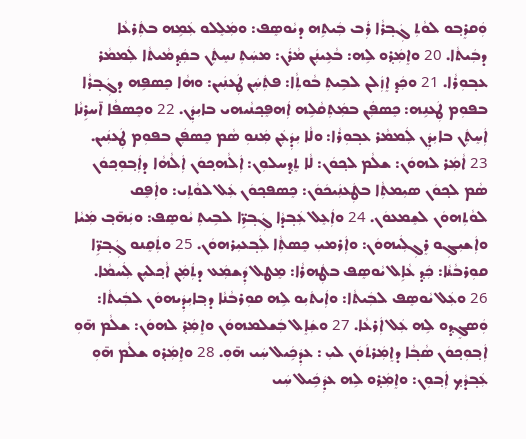ܘܲܩܪܸܒ݂ܘ ܠܘܵܬܼ ܓܲܒ݂ܪܵܐ ܪܲܒ ܒܲܝܬܹܗ ܕܝܵܘܣܸܦ: ܘܡܲܠܸܠܘ ܥܲܡܹܗ ܒܬܲܪܥܵܐ ܕܒܲܝܬܵܐ. 20 ܘܐܸܡܲܪ݂ܘ ܠܹܗ: ܒܵܥܹܝܢܲܢ ܡܵܪܲܢ: ܡܚܲܬܼ ܢܚܸܬܲܢ ܒܩܲܕ݂ܡܵܝܬܵܐ ܠܲܡܡܵܪ ܥܒ݂ܘܼܪܵܐ. 21 ܘܟܲܕ݂ ܐܸܙܲܠܢ ܠܒܹܝܬܼ ܒܵܘܬܼܵܐ: ܦܬܲܚܲܢ ܛܲܥܢܲܝܢ: ܘܗܵܐ ܟܸܣܦܹܗ ܕܓܲܒ݂ܪܵܐ ܒܦܘܼܡ ܛܲܥܢܹܗ: ܟܸܣܦܲܢ ܒܡܲܬܼܩܵܠܹܗ ܐܲܗܦܸܟ݂ܢܵܝܗܝ ܒܐܝܼܕܲܢ. 22 ܘܟܸܣܦܵܐ ܐ̄ܚܪܹܢܵܐ ܐܲܚܸܬܲܢ ܒܐܝܼܕܲܢ ܠܲܡܡܵܪ ܥܒ݂ܘܼܪܵܐ: ܘܠܵܐ ܝܼܕܲܥܲܢ ܡܲܢܘܼ ܣܵܡ ܟܸܣܦܲܢ ܒܦܘܼܡ ܛܲܥܢܲܝܢ. 23 ܐܵܡܲܪ ܠܗܘܿܢ: ܫܠܵܡ ܠܟ݂ܘܿܢ: ܠܵܐ ܬܸܕ݂ܚܠܘܼܢ: ܐܲܠܵܗܟ݂ܘܿܢ ܐܲܠܵܗܵܐ ܕܐܲܒ݂ܘܼܟ݂ܘܿܢ ܣܵܡ ܠܟ݂ܘܿܢ ܣܝܼܡܬܼܵܐ ܒܛܲܥܢܲܝܟܿܘܿܢ: ܟܸܣܦܟ݂ܘܿܢ ܥܲܠ ܠܘܵܬܼܝ: ܘܐܲܦܸܩ ܠܘܵܬܼܗܘܿܢ ܠܫܸܡܥܘܿܢ. 24 ܘܐܲܥܸܠ ܥܲܒ݂ܕܵܐ ܓܲܒ݂ܪܹ̈ܐ ܠܒܹܝܬܼ ܝܵܘܣܸܦ: ܘܝܲܗ̄ܒ݂ ܡܲܝܵܐ ܘܐܲܫܝܼܓܼܘ ܪܸܓܼܠܲܝܗܘܿܢ: ܘܐܲܪܡܝܼ ܟܸܣܬܼܵܐ ܠܲܒ݂ܥܝܼܪܗܘܿܢ. 25 ܘܬܲܩܸܢܘ ܓܲܒ݂ܪܹ̈ܐ ܩܘܼܪܒܵܢܵܐ: ܟܲܕ݂ ܥܵܐܹܠ ܝܵܘܣܸܦ ܒܛܲܗܪܵܐ: ܡܸܛܠ ܕܲܫܡܲܥ ܕܬܲܡܲܢ ܐܵܟ݂ܠܝܼܢ ܠܲܚܡܵܐ. 26 ܘܥܲܠ ܝܵܘܣܸܦ ܠܒܲܝܬܵܐ: ܘܐܲܝܬܿܝܼܘ ܠܹܗ ܩܘܼܪܒܵܢܵܐ ܕܒ݂ܐܝܼܕܲܝܗܘܿܢ ܠܒܲܝܬܵܐ: ܘܲܣܓܸܕ݂ܘ ܠܹܗ ܥܲܠ ܐܲܪܥܵܐ. 27 ܘܫܲܐܸܠ ܒܲܫܠܡܗܘܿܢ ܘܐܸܡܲܪ݂ ܠܗܘܿܢ: ܫܠܵܡ ܗ̄ܘܼ ܐܲܒ݂ܘܼܟ݂ܘܿܢ ܣܵܒ݂ܵܐ ܕܐܸܡܲܪܬܿܘܿܢ ܠܝܼ : ܥܕܲܟܹܿܝܠ ܚܲܝ ܗ̄ܘܼ. 28 ܘܐܸܡܲܪ݂ܘ ܫܠܵܡ ܗ̄ܘܼ ܥܲܒ݂ܕܵܟ݂ ܐܲܒ݂ܘܼܢ: ܘܐܸܡܲܪ݂ܘ ܠܹܗ ܥܕܲܟܹܿܝܠ ܚܲܝ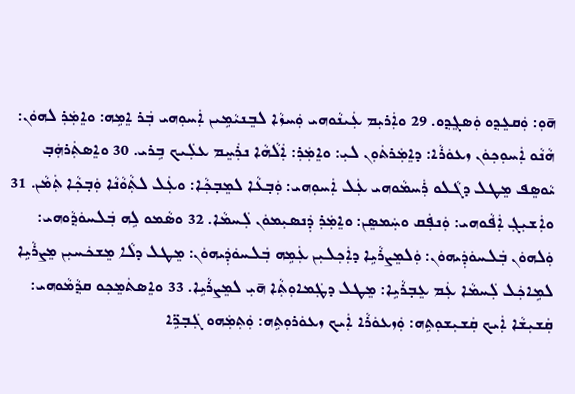ܗ̄ܘܼ: ܘܲܩܥܸܕ݂ܘ ܘܲܣܓܸܕ݂ܘ. 29 ܘܐܲܪܝܼܡ ܥܲܝܢܵܘܗܝ ܘܲܚܙܵܐ ܠܒܸܢܝܵܡܹܝܢ ܐܲܚܘܼܗܝ ܒܲܪ ܐܸܡܹܗ: ܘܐܸܡܲܪ݂ ܠܗܘܿܢ: ܗܵܢܵܘ ܐܲܚܘܼܟ݂ܘܿܢ ܙܥܘܿܪܵܐ: ܕܐܸܡܲܪܬܿܘܼܢ ܠܝܼ: ܘܐܸܡܲܪ݂: ܐܲܠܵܗܵܐ ܢܪܲܚܸܡ ܥܠܲܝܟ ܒܹܪܝ. 30 ܘܐܸܣܬܲܪܗܲܒ݂ ܝܵܘܣܸܦ ܡܸܛܠ ܕܓܵܠܘ ܪܲܚܡܵܘܗܝ ܥܲܠ ܐܲܚܘܼܗܝ: ܘܲܒ݂ܥܵܐ ܠܡܸܒ݂ܟ݂ܵܐ: ܘܥܲܠ ܠܬܼܵܘܵܢܵܐ ܘܲܒ݂ܟ݂ܵܐ ܬܲܡܵܢ. 31 ܘܐܲܫܝܼܓܼ ܐܲܦܵܘܗܝ: ܘܲܢܦܲܩ ܘܚܲܡܣܸܢ: ܘܐܸܡܲܪ݂ ܕܲܢܣܝܼܡܘܿܢ ܠܲܚܡܵܐ. 32 ܘܣܵܡܘ ܠܹܗ ܒܲܠܚܘܿܕ݂ܵܘܗܝ: ܘܲܠܗܘܿܢ ܒܲܠܚܘܿܕܲܝܗܘܿܢ: ܘܲܠܡܸܨܪܵܝܹܐ ܕܐܲܟ݂ܠܝܼܢ ܥܲܡܹܗ ܒܲܠܚܘܿܕܲܝܗܘܿܢ: ܡܸܛܠ ܕܠܵܐ ܡܸܫܟܿܚܝܼܢ ܡܸܨܪܵܝܹܐ ܠܡܹܐܟܲܠ ܠܲܚܡܵܐ ܥܲܡ ܥܸܒ݂ܪܵܝܹܐ: ܡܸܛܠ ܕܛܲܡܐܘܼܬܼܵܐ ܗ̄ܝܼ ܠܡܸܨܪܵܝܹܐ. 33 ܘܐܸܣܬܿܡܸܟ݂ܘ ܩܕ݂ܵܡܵܘܗܝ: ܩܲܫܝܼܫܵܐ ܐܲܝܟ ܩܲܫܝܼܫܘܼܬܹܗ: ܘܲܙܥܘܿܪܵܐ ܐܲܝܟ ܙܥܘܿܪܘܼܬܹܗ: ܘܲܬܼܡܲܗܘ ܓܲܒ݂ܪܹ̈ܐ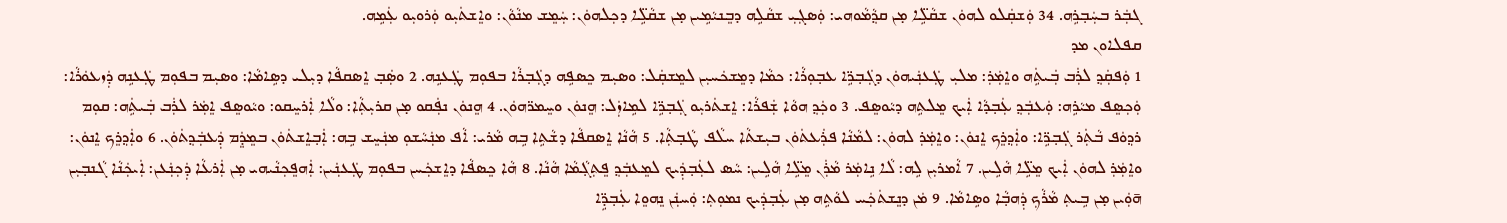ܓܒܲܪ ܒܚܲܒ݂ܪܹܗ. 34 ܘܲܫܩܲܠܘ ܠܗܘܿܢ ܫܩܵܠܹ̈ܐ ܡ̣ܢ ܩܕ݂ܵܡܵܘܗܝ: ܘܲܣܓܼܝܼ ܫܩܵܠܹܗ ܕܒܸܢܝܵܡܹܝܢ ܡ̣ܢ ܫܩܵܠܹ̈ܐ ܕܟ݂ܠܗܘܿܢ: ܚܲܡܸܫ ܡܢܵܘܵܢ: ܘܐܸܫܬܿܝܼܘ ܘܲܪܘܝܼܘ ܥܲܡܹܗ.
ܩܦܠܐܘܢ ܡܕ
1 ܘܲܦܩܲܕ݂ ܠܪܲܒ ܒܲܝܬܹܿܗ ܘܐܸܡܲܪ݂: ܡܠܝܼ ܛܲܥܢܲܝܗܘܿܢ ܕܓܲܒ݂ܪܹ̈ܐ ܥܒ݂ܘܼܪܵܐ: ܟܡܵܐ ܕܡܸܫܟܿܚܝܼܢ ܠܡܸܫܩܲܠ: ܘܣܝܼܡ ܟܸܣܦܹܗ ܕܓܲܒ݂ܪܵܐ ܒܦܘܼܡ ܛܲܥܢܹܗ. 2 ܘܣܲܒ݂ ܐܸܣܩܦܵܐ ܕܝܼܠܝ ܕܣܹܐܡܵܐ: ܘܣܝܼܡ ܒܦܘܼܡ ܛܲܥܢܹܗ ܕܲܙܥܘܿܪܵܐ: ܘܲܟ݂ܣܸܦ ܡܝܵܪܹܗ: ܘܲܥܒܲܕ݂ ܥܲܒ݂ܕܵܐ ܐܲܝܟ ܡܸܠܬܹܗ ܕܝܵܘܣܸܦ. 3 ܘܟܲܕ݂ ܗܘܵܐ ܫܲܦܪܵܐ: ܐܸܫܬܿܪܝܼܘ ܓܲܒ݂ܪܹ̈ܐ ܠܡܹܐܙܲܠ: ܗܸܢܘܿܢ ܘܚܸܡܪ̈ܗܘܿܢ. 4 ܗܸܢܘܿܢ ܢܦܲܩܘ ܡ̣ܢ ܩܪܝܼܬܼܵܐ: ܘܠܵܐ ܐܲܪܚܸܩܘ: ܘܝܵܘܣܸܦ ܐܸܡܲܪ ܠܪܲܒ ܒܲܝܬܹܿܗ: ܩܘܼܡ ܪܕ݂ܘܿܦ ܒܵܬܲܪ ܓܲܒ݂ܪܹ̈ܐ: ܘܐܲܕ݂ܪܸܟ ܐܸܢܘܿܢ: ܘܐܸܡܲܪ݂ ܠܗܘܿܢ: ܠܡܵܢܵܐ ܦܪܲܥܬܿܘܿܢ ܒܝܼܫܬܵܐ ܚܠܵܦ ܛܵܒ݂ܬܼܵܐ. 5 ܗܵܢܵܐ ܐܸܣܩܦܵܐ ܕܫܵܬܹܐ ܒܹܗ ܡܵܪܝ: ܐܵܦ ܡܢܲܚܵܫܘܼ ܡܢܲܚܸܫ ܒܹܗ: ܐܲܒ݂ܐܸܫܬܿܘܿܢ ܒܡܸܕܸܿܡ ܕܲܥܒܲܕ݂ܬܿܘܿܢ. 6 ܘܐܲܕ݂ܪܸܟ ܐܸܢܘܿܢ: ܘܐܸܡܲܪ݂ ܠܗܘܿܢ ܐܲܝܟ ܡܸܠܹ̈ܐ ܗܵܠܹܝܢ. 7 ܐܵܡܪܝܼܢ ܠܹܗ: ܠܵܐ ܢܹܐܡܲܪ ܡܵܪܲܢ ܡܸܠܹ̈ܐ ܗܵܠܹܝܢ: ܚܵܣ ܠܥܲܒ݂ܕܲܝܟ ܠܡܸܥܒܲܕ݂ ܦܸܬܼܓ݂ܵܡܵܐ ܗܵܢܵܐ. 8 ܗܵܐ ܟܸܣܦܵܐ ܕܐܸܫܟܲܚܢ ܒܦܘܼܡ ܛܲܥܢܲܝܢ: ܐܲܗܦܸܟ݂ܢܵܝܗܝ ܡ̣ܢ ܐܲܪܥܵܐ ܕܲܟ݂ܢܲܥܢ: ܐܲܝܟܲܢܵܐ ܓܵܢܒ݂ܝܼܢ ܗ̄ܘܲܝܢ ܡ̣ܢ ܒܹܝܬܼ ܡܵܪܵܟ݂ ܕܲܗܒ݂ܵܐ ܘܣܹܐܡܵܐ. 9 ܡܿܢ ܕܢܸܫܬܿܟܲܚ ܠܘܵܬܹܗ ܡ̣ܢ ܥܲܒ݂ܕܲܝܟ ܢܡܘܼܬܼ: ܘܲܚܢܲܢ ܢܸܗܘܸܐ ܥܲܒ݂ܕܹ̈ܐ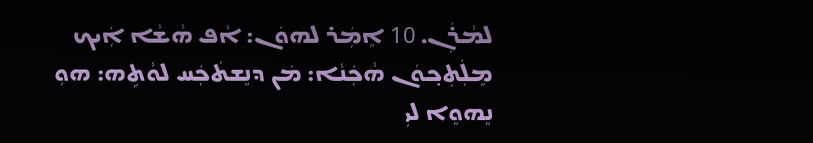ܠܡܵܪܲܢ. 10 ܐܸܡܲܪ ܠܗܘܿܢ: ܐܵܦ ܗܵܫܵܐ ܐܲܝܟ ܡܸܠܲܬܼܟ݂ܘܿܢ ܗܵܟܲܢܵܐ: ܡܿܢ ܕܢܸܫܬܿܟܲܚ ܠܘܵܬܹܗ: ܗܘܼ ܢܸܗܘܸܐ ܠܝܼ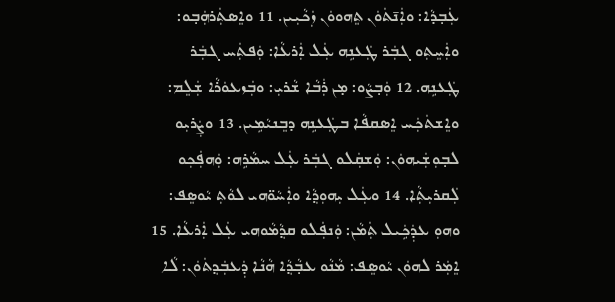ܥܲܒ݂ܕܵܐ: ܘܐܲܢ̄ܬܿܘܿܢ ܬܸܗܘܘܿܢ ܙܲܟܵܝܼܝܢ. 11 ܘܐܸܣܬܲܪܗܲܒ݂ܘ: ܘܐܲܚܸܬܼܘ ܓܒܲܪ ܛܲܥܢܹܗ ܥܲܠ ܐܲܪܥܵܐ: ܘܲܦܬܲܚ ܓܒܲܪ ܛܲܥܢܹܗ. 12 ܘܲܒ݂ܨܵܘ: ܡ̣ܢ ܪܲܒܵܐ ܫܵܪܝܼ: ܘܒܲܙܥܘܿܪܵܐ ܫܲܠܸܡ: ܘܐܸܫܬܿܟܲܚ ܐܸܣܩܦܵܐ ܒܛܲܥܢܹܗ ܕܒܸܢܝܵܡܹܝܢ. 13 ܘܨܲܪܝܼܘ ܠܒ݂ܘܼܫܲܝܗܘܿܢ: ܘܲܫܩܲܠܘ ܓܒܲܪ ܥܲܠ ܚܡܵܪܹܗ: ܘܲܗܦܲܟ݂ܘ ܠܲܩܪܝܼܬܼܵܐ. 14 ܘܥܲܠ ܝܼܗܘܼܕ݂ܵܐ ܘܐܲܚܵܘ̈ܗܝ ܠܘܵܬܼ ܝܵܘܣܸܦ: ܘܗܘܼ ܥܕܲܟܹܿܝܠ ܬܲܡܵܢ: ܘܲܢܦܲܠܘ ܩܕ݂ܵܡܵܘܗܝ ܥܲܠ ܐܲܪܥܵܐ. 15 ܐܸܡܲܪ ܠܗܘܿܢ ܝܵܘܣܸܦ: ܡܵܢܵܘ ܥܒ݂ܵܕ݂ܵܐ ܗܵܢܵܐ ܕܲܥܒܲܕ݂ܬܿܘܿܢ: ܠܵܐ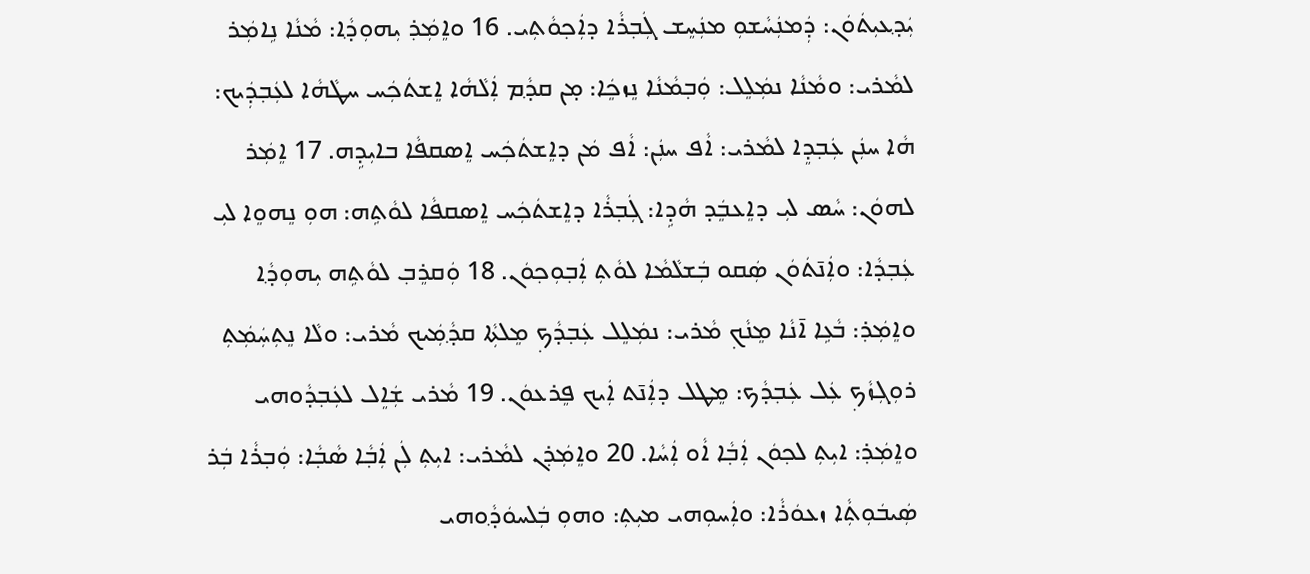ܝܲܕ݂ܥܝܼܬܿܘܿܢ: ܕܲܡܢܲܚܵܫܘܼ ܡܢܲܚܸܫ ܓܲܒ݂ܪܵܐ ܕܐܲܟ݂ܘܵܬܼܝ. 16 ܘܐܸܡܲܪ݂ ܝܼܗܘܼܕ݂ܵܐ: ܡܵܢܵܐ ܢܹܐܡܲܪ ܠܡܵܪܝ: ܘܡܵܢܵܐ ܢܡܲܠܸܠ: ܘܲܒ݂ܡܵܢܵܐ ܢܸܙܟܸܿܐ: ܡ̣ܢ ܩܕ݂ܵܡ ܐܲܠܵܗܵܐ ܐܸܫܬܿܟܲܚ ܚܛܵܗܵܐ ܠܥܲܒ݂ܕܲܝܟ: ܗܵܐ ܚܢܲܢ ܥܲܒ݂ܕܸܐ ܠܡܵܪܝ: ܐܵܦ ܚܢܲܢ: ܐܵܦ ܡܿܢ ܕܐܸܫܬܿܟܲܚ ܐܸܣܩܦܵܐ ܒܐܝܼܕܹܗ. 17 ܐܸܡܲܪ ܠܗܘܿܢ: ܚܵܣ ܠܝܼ ܕܐܸܥܒܸܿܕ ܗܵܕܹܐ: ܓܲܒ݂ܪܵܐ ܕܐܸܫܬܿܟܲܚ ܐܸܣܩܦܵܐ ܠܘܵܬܹܗ: ܗܘܼ ܢܸܗܘܸܐ ܠܝܼ ܥܲܒ݂ܕܵܐ: ܘܐܲܢ̄ܬܿܘܿܢ ܣܲܩܘ ܒܲܫܠܵܡܵܐ ܠܘܵܬܼ ܐܲܒ݂ܘܼܟ݂ܘܿܢ. 18 ܘܲܩܪܸܒ݂ ܠܘܵܬܹܗ ܝܼܗܘܼܕ݂ܵܐ ܘܐܸܡܲܪ݂: ܒܵܥܹܐ ܐ̄ܢܵܐ ܡܸܢܵܟ݂ ܡܵܪܝ: ܢܡܲܠܸܠ ܥܲܒ݂ܕܵܟ݂ ܡܸܠܬܼܵܐ ܩܕ݂ܵܡܲܝܟ ܡܵܪܝ: ܘܠܵܐ ܢܸܬܼܚܲܡܲܬܼ ܪܘܼܓܼܙܵܟ݂ ܥܲܠ ܥܲܒ݂ܕܵܟ: ܡܸܛܠ ܕܐܲܢ̄ܬ ܐܲܝܟ ܦܸܪܥܘܿܢ. 19 ܡܵܪܝ ܫܲܐܸܠ ܠܥܲܒ݂ܕܵܘܗܝ ܘܐܸܡܲܪ݂: ܐܝܼܬܼ ܠܟ݂ܘܿܢ ܐܲܒ݂ܵܐ ܐܵܘ ܐܲܚܵܐ. 20 ܘܐܸܡܲܪ݂ܢ ܠܡܵܪܝ: ܐܝܼܬܼ ܠܲܢ ܐܲܒ݂ܵܐ ܣܵܒ݂ܵܐ: ܘܲܒ݂ܪܵܐ ܒܲܪ ܣܲܝܒܿܘܼܬܼܵܐ ܙܥܘܿܪܵܐ: ܘܐܲܚܘܼܗܝ ܡܝܼܬܼ: ܘܗܘܼ ܒܲܠܚܘܿܕ݂ܵܘܗܝ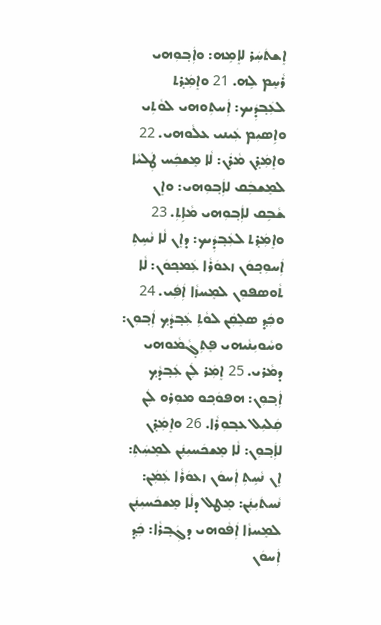ܐܸܫܬܿܚܲܪ ܠܐܸܡܹܗ: ܘܐܲܒ݂ܘܼܗܝ ܪܵܚܸܡ ܠܹܗ. 21 ܘܐܸܡܲܪ݂ܬ ܠܥܲܒ݂ܕܲܝܟ: ܐܲܚܬܼܘܗܝ ܠܘܵܬܼܝ ܘܐܹܣܝܼܡ ܥܲܝܢܝ ܥܠܵܘܗܝ. 22 ܘܐܸܡܲܪ݂ܢ ܡܵܪܲܢ: ܠܵܐ ܡܸܫܟܲܚ ܛܲܠܝܵܐ ܠܡܸܫܒܲܩ ܠܐܲܒ݂ܘܼܗܝ: ܘܐܸܢ ܫܵܒܹܩ ܠܐܲܒ݂ܘܼܗܝ ܡܵܐܹܬܼ. 23 ܘܐܸܡܲܪ݂ܬ ܠܥܲܒ݂ܕܲܝܟ: ܕܐܸܢ ܠܵܐ ܢܵܚܹܬܼ ܐܲܚܘܼܟ݂ܘܿܢ ܙܥܘܿܪܵܐ ܥܲܡܟ݂ܘܿܢ: ܠܵܐ ܬܵܘܣܦܘܼܢ ܠܡܸܚܙܵܐ ܐܲܦܲܝ. 24 ܘܟܲܕ݂ ܣܠܸܩܲܢ ܠܘܵܬܼ ܥܲܒ݂ܕܵܟ݂ ܐܲܒ݂ܘܼܢ: ܘܚܵܘܝܼܢܵܝܗܝ ܦܸܬܼܓ݂ܵܡܵܘܗܝ ܕܡܵܪܝ. 25 ܐܸܡܲܪ ܠܲܢ ܥܲܒ݂ܕܵܟ݂ ܐܲܒ݂ܘܼܢ: ܗܦܘܿܟ݂ܘ ܡܘܼܪܘ ܠܲܢ ܩܲܠܝܼܠ ܥܒ݂ܘܼܪܵܐ. 26 ܘܐܸܡܲܪ݂ܢ ܠܐܲܒ݂ܘܼܢ: ܠܵܐ ܡܸܫܟܿܚܝܼܢܲܢ ܠܡܸܚܲܬܼ: ܐܸܢ ܢܵܚܹܬܼ ܐܲܚܘܿܢ ܙܥܘܿܪܵܐ ܥܲܡܲܢ: ܢܵܚܬܿܝܼܢܲܢ: ܡܸܛܠ ܕܠܵܐ ܡܸܫܟܿܚܝܼܢܲܢ ܠܡܸܚܙܵܐ ܐܲܦܵܘܗܝ ܕܓܲܒ݂ܪܵܐ: ܟܲܕ݂ ܐܲܚܘܿܢ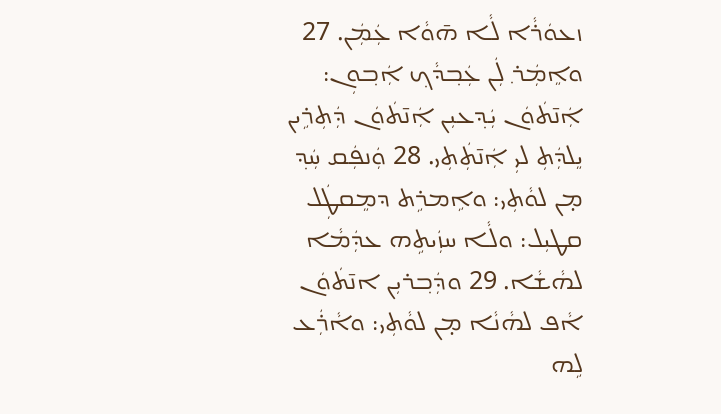ܙܥܘܿܪܵܐ ܠܵܐ ܗ̄ܘܵܐ ܥܲܡܲܢ. 27 ܘܐܸܡܲܪ݂ ܠܲܢ ܥܲܒ݂ܕܵܟ݂ ܐܲܒ݂ܘܼܢ: ܐܲܢ̄ܬܿܘܿܢ ܝܲܕ݂ܥܝܼܢ ܐܲܢ̄ܬܿܘܿܢ ܕܲܬܼܪܹܝܢ ܝܸܠܕܲܬܼ ܠܝܼ ܐܲܢ̄ܬܲܬܼܝ. 28 ܘܲܢܦܲܩ ܚܲܕ݂ ܡ̣ܢ ܠܘܵܬܼܝ: ܘܐܹܡܪܹܬ ܕܡܸܩܛܲܠ ܩܛܝܼܠ: ܘܠܵܐ ܚܙܲܝܬܹܗ ܥܕܲܡܵܐ ܠܗܵܫܵܐ. 29 ܘܕܲܒ݂ܪܝܼܢ ܐܢ̄ܬܿܘܿܢ ܐܵܦ ܠܗܵܢܵܐ ܡ̣ܢ ܠܘܵܬܼܝ: ܘܐܵܪܲܥ ܠܹܗ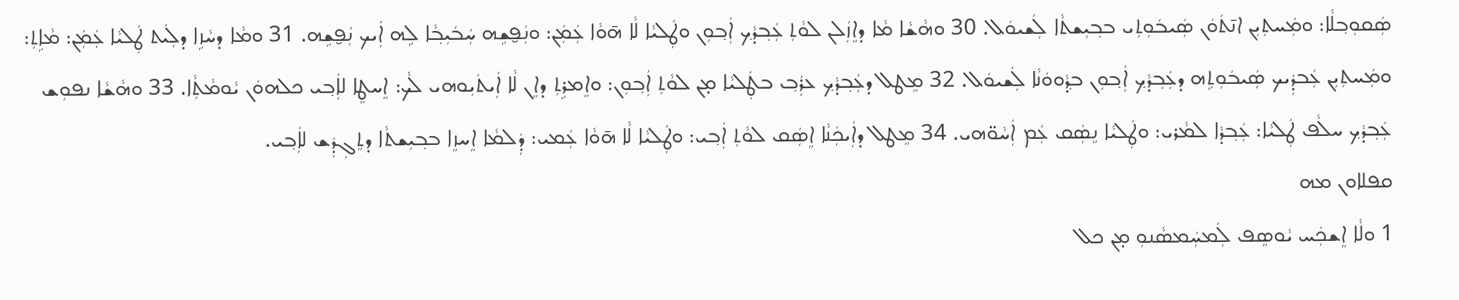ܣܲܩܘܼܒ݂ܠܵܐ: ܘܡܲܚܬܼܝܼܢ ܐܢ̄ܬܿܘܿܢ ܣܲܝܒܿܘܼܬܼܝ ܒܒ݂ܝܼܫܬܵܐ ܠܲܫܝܘܿܠ. 30 ܘܗܵܫܵܐ ܡܵܐ ܕܐܸܙܲܠܢ ܠܘܵܬܼ ܥܲܒ݂ܕܵܟ݂ ܐܲܒ݂ܘܼܢ ܘܛܲܠܝܵܐ ܠܵܐ ܗ̄ܘܵܐ ܥܲܡܲܢ: ܘܢܲܦ̮ܫܹܗ ܚܲܒܿܝܼܒ݂ܵܐ ܠܹܗ ܐܲܝܟ ܢܲܦ̮ܫܹܗ. 31 ܘܡܵܐ ܕܚܵܙܹܐ ܕܠܲܝܬ ܛܲܠܝܵܐ ܥܲܡܲܢ: ܡܵܐܹܬܼ: ܘܡܲܚܬܼܝܼܢ ܥܲܒܕܲܝܟ ܣܲܝܒܿܘܼܬܹܗ ܕܥܲܒ݂ܕܵܟ݂ ܐܲܒ݂ܘܼܢ ܒܕ݂ܵܘܘܿܢܵܐ ܠܲܫܝܘܿܠ. 32 ܡܸܛܠ ܕܥܲܒ݂ܕܵܟ݂ ܥܪܲܒ݂ ܒܛܲܠܝܵܐ ܡ̣ܢ ܠܘܵܬܼ ܐܲܒ݂ܘܼܢ: ܘܐܸܡܪܹܬܼ ܕܐܸܢ ܠܵܐ ܐܲܝܬܿܝܼܘܗܝ ܠܵܟ: ܐܸܚܛܸܐ ܠܐܲܒ݂ܝ ܟܠܗܘܿܢ ܝܵܘܡܵܬܼܵܐ. 33 ܘܗܵܫܵܐ ܢܦܘܼܫ ܥܲܒ݂ܕܵܟ݂ ܚܠܵܦ ܛܲܠܝܵܐ: ܥܲܒ݂ܕܵܐ ܠܡܵܪܝ: ܘܛܲܠܝܵܐ ܢܸܣܲܩ ܥܲܡ ܐܲܚܵܘ̈ܗܝ. 34 ܡܸܛܠ ܕܐܲܝܟܲܢܵܐ ܐܸܣܲܩ ܠܘܵܬܼ ܐܲܒ݂ܝ: ܘܛܲܠܝܵܐ ܠܵܐ ܗ̄ܘܵܐ ܥܲܡܝ: ܕܲܠܡܵܐ ܐܸܚܙܸܐ ܒܒ݂ܝܼܫܬܵܐ ܕܬܸܓܼܕܲܫ ܠܐܲܒ݂ܝ.
ܩܦܠܐܘܢ ܡܗ
1 ܘܠܵܐ ܐܸܫܟܲܚ ܝܵܘܣܸܦ ܠܲܡܚܲܡܣܵܢܘܼ ܡ̣ܢ ܟܠ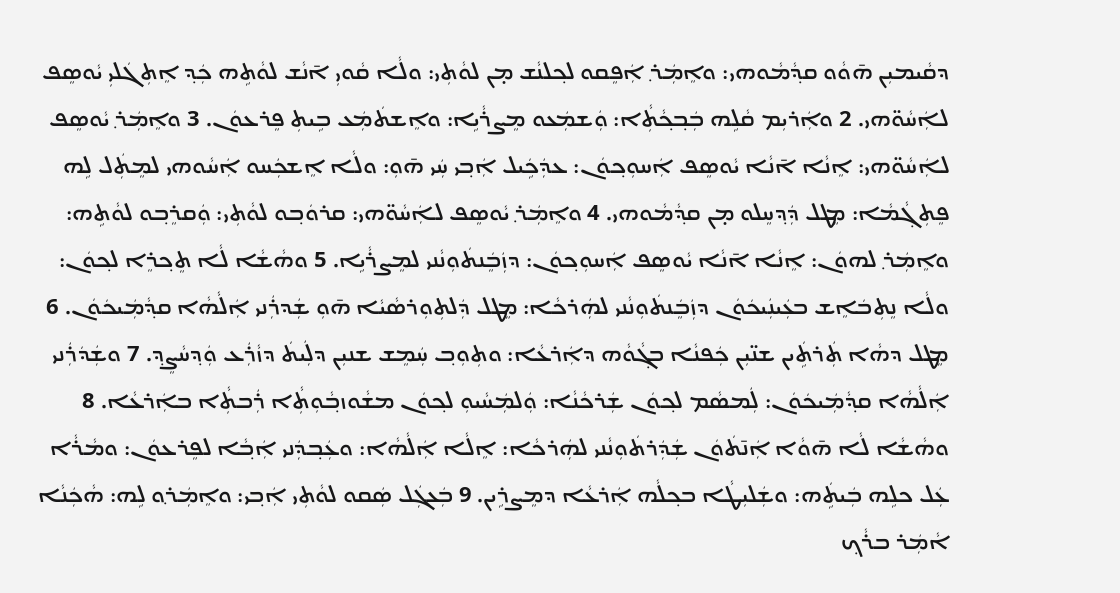ܕܩܵܝܡܝܼܢ ܗ̄ܘܵܘ ܩܕ݂ܵܡܵܘܗܝ: ܘܐܸܡܲܪ݂ ܐܲܦܸܩܘ ܠܟ݂ܠܢܵܫ ܡ̣ܢ ܠܘܵܬܼܝ: ܘܠܵܐ ܩܵܘܝܼ ܐ̄ܢܵܫ ܠܘܵܬܹܗ ܟܲܕ݂ ܐܸܬܼܓܿܠܝܼ ܝܵܘܣܸܦ ܠܐܲܚܵܘ̈ܗܝ. 2 ܘܐܲܪܝܼܡ ܩܵܠܹܗ ܒܲܒ݂ܟ݂ܵܬܼܵܐ: ܘܲܫܡܲܥܘ ܡܸܨܪܵܝܹܐ: ܘܐܸܫܬܿܡܲܥ ܒܹܝܬܼ ܦܸܪܥܘܿܢ. 3 ܘܐܸܡܲܪ݂ ܝܵܘܣܸܦ ܠܐܲܚܵܘ̈ܗܝ: ܐܸܢܵܐ ܐ̄ܢܵܐ ܝܵܘܣܸܦ ܐܲܚܘܼܟ݂ܘܿܢ: ܥܕܲܟܹܿܝܠ ܐܲܒ݂ܝ ܚܲܝ ܗ̄ܘܼ: ܘܠܵܐ ܐܸܫܟܲܚܘ ܐܲܚܵܘܗܝ ܠܡܸܬܲܠ ܠܹܗ ܦܸܬܼܓ݂ܵܡܵܐ: ܡܸܛܠ ܕܲܕ݂ܚܸܠܘ ܡ̣ܢ ܩܕ݂ܵܡܵܘܗܝ. 4 ܘܐܸܡܲܪ݂ ܝܵܘܣܸܦ ܠܐܲܚܵܘ̈ܗܝ: ܩܪܘܿܒ݂ܘ ܠܘܵܬܼܝ: ܘܲܩܪܸܒ݂ܘ ܠܘܵܬܹܗ: ܘܐܸܡܲܪ݂ ܠܗܘܿܢ: ܐܸܢܵܐ ܐ̄ܢܵܐ ܝܵܘܣܸܦ ܐܲܚܘܼܟ݂ܘܿܢ: ܕܙܲܒܸܿܢܬܿܘܼܢܵܢܝ ܠܡܸܨܪܵܝܹܐ. 5 ܘܗܵܫܵܐ ܠܵܐ ܬܸܟ݂ܪܸܐ ܠܟ݂ܘܿܢ: ܘܠܵܐ ܢܸܬܼܒܿܐܸܫ ܒܥܲܝܢܲܝܟܿܘܿܢ ܕܙܲܒܸܿܢܬܿܘܼܢܵܢܝ ܠܗܲܪܟܵܐ: ܡܸܛܠ ܕܲܠܬܼܘܼܪܣܵܝܵܐ ܗ̄ܘܼ ܫܲܕܪܲܢܝ ܐܲܠܵܗܵܐ ܩܕ݂ܵܡܲܝܟܿܘܿܢ. 6 ܡܸܛܠ ܕܗܵܐ ܬܲܪܬܹܿܝܢ ܫܢ̈ܝܼܢ ܟܲܦܢܵܐ ܒܓ݂ܵܘܵܗ ܕܐܲܪܥܵܐ: ܘܬܼܘܼܒ݂ ܚܲܡܸܫ ܫܢܝܼܢ ܕܠܲܝܬܿ ܕܙܵܪܲܥ ܘܲܕ݂ܚܵܨܸܕ݂. 7 ܘܫܲܕܿܪܲܢܝ ܐܲܠܵܗܵܐ ܩܕ݂ܵܡܲܝܟܿܘܿܢ: ܠܲܡܣܵܡ ܠܟ݂ܘܿܢ ܫܲܪܟܵܢܵܐ: ܘܲܠܡܲܚܵܝܘܼ ܠܟ݂ܘܿܢ ܡܫܵܘܙܒ݂ܵܘܼܬܼܵܐ ܪܲܒܬܼܵܐ ܒܐܲܪܥܵܐ. 8 ܘܗܵܫܵܐ ܠܵܐ ܗ̄ܘܵܐ ܐܲܢ̄ܬܿܘܿܢ ܫܲܕܲܪܬܿܘܼܢܵܢܝ ܠܗܲܪܟܵܐ: ܐܸܠܵܐ ܐܲܠܵܗܵܐ: ܘܥܲܒ݂ܕܲܢܝ ܐܲܒ݂ܵܐ ܠܦܸܪܥܘܿܢ: ܘܡܵܪܵܐ ܥܲܠ ܟܠܹܗ ܒܲܝܬܹܿܗ: ܘܫܲܠܝܼܛܵܐ ܒܟ݂ܠܵܗ ܐܲܪܥܵܐ ܕܡܸܨܪܹܝܢ. 9 ܒܲܥܓܲܠ ܣܲܩܘ ܠܘܵܬܼܝ ܐܲܒ݂ܝ: ܘܐܸܡܲܪ݂ܘ ܠܹܗ: ܗܵܟܲܢܵܐ ܐܵܡܲܪ ܒܪܵܟ݂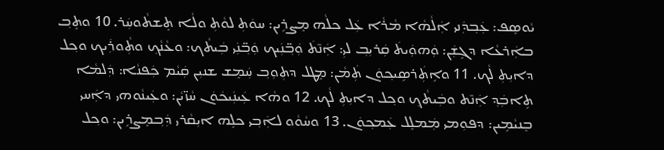ܝܵܘܣܸܦ: ܥܲܒ݂ܕܲܢܝ ܐܲܠܵܗܵܐ ܡܵܪܵܐ ܥܲܠ ܟܠܵܗ ܡܸܨܪܹܝܢ: ܚܘܿܬܼ ܠܘܵܬܼ ܘܠܵܐ ܬܸܫܬܵܘܚܲܪ. 10 ܘܬܸܒ݂ ܒܐܲܪܥܵܐ ܕܓܹܫܲܢ: ܘܲܗܘܲܝܬܿ ܩܲܪܝܼܒ݂ ܠܝܼ: ܐܲܢ̄ܬܿ ܘܲܒ݂̈ܢܲܝܟ ܘܲܒ݂̈ܢܲܝ ܒܲܝܬܵܟ: ܘܥܵܢܵܟ݂ ܘܬܼܵܘܪܲܝܟ ܘܟ݂ܠ ܕܐܝܼܬܼ ܠܵܟ. 11 ܘܐܹܬܲܪܣܹܝܟ݂ܘܿܢ ܬܲܡܵܢ: ܡܸܛܠ ܕܬܼܘܼܒ݂ ܚܲܡܸܫ ܫܢܝܼܢ ܩܲܝܵܡ ܟܲܦܢܵܐ: ܕܲܠܡܵܐ ܬܹܐܒܲܕ݂ ܐܲܢ̄ܬ ܘܒܲܝܬܵܟ݂ ܘܟ݂ܠ ܕܐܝܼܬܼ ܠܵܟ. 12 ܘܗܵܐ ܥܲܝܢܲܝܟܿܘܿܢ ܚܵܙ̈ܝܵܢ: ܘܥܲܝܢܵܘܗܝ ܕܐܲܚܝ ܒܸܢܝܵܡܹܝܢ: ܕܦܘܼܡܝ ܡܲܡܠܸܠ ܥܲܡܟ݂ܘܿܢ. 13 ܘܚܵܘܵܘ ܠܐܲܒ݂ܝ ܟܠܹܗ ܐܝܼܩܵܪܝ ܕܲܒ݂ܡܸܨܪܹܝܢ: ܘܟ݂ܠ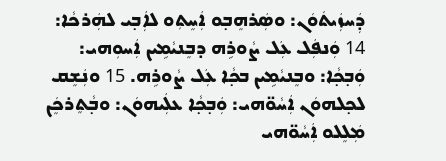ܕܲܚܙܲܝܬܿܘܿܢ: ܘܣܲܪܗܸܒ݂ܘ ܐܲܚܸܬܼܘ ܠܐܲܒ݂ܝ ܠܗܲܪܟܵܐ: 14 ܘܲܢܦܲܠ ܥܲܠ ܨܵܘܪܹܗ ܕܒܸܢܝܵܡܹܝܢ ܐܲܚܘܼܗܝ: ܘܲܒ݂ܟ݂ܵܐ: ܘܒܸܢܝܵܡܹܝܢ ܒܟ݂ܵܐ ܥܲܠ ܨܵܘܪܹܗ. 15 ܘܢܲܫܸܩ ܠܟ݂ܠܗܘܿܢ ܐܲܚܵܘ̈ܗܝ: ܘܲܒ݂ܟ݂ܵܐ ܥܠܲܝܗܘܿܢ: ܘܒ݂ܵܬܸܪܟܸܿܢ ܡܲܠܸܠܘ ܐܲܚܵܘ̈ܗܝ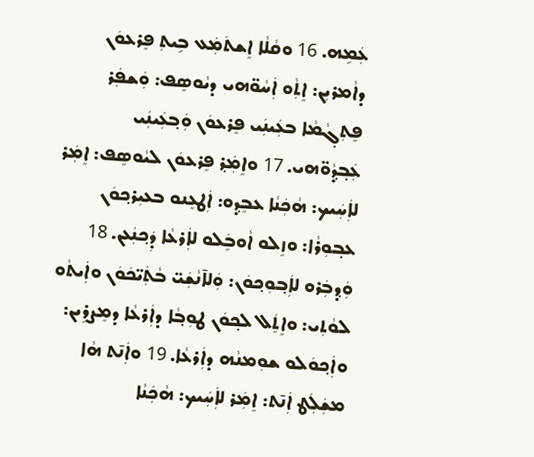ܥܲܡܹܗ. 16 ܘܩܵܠܵܐ ܐܸܫܬܿܡܲܥ ܒܹܝܬܼ ܦܸܪܥܘܿܢ ܕܐܵܡܪܝܼܢ: ܐܸܬܼܵܘ ܐܲܚܵܘ̈ܗܝ ܕܝܵܘܣܸܦ: ܘܲܫܦܲܪ ܦܸܬܼܓ݂ܵܡܵܐ ܒܥܲܝܢܲܝ ܦܸܪܥܘܿܢ ܘܲܒ݂ܥܲܝܢܲܝ ܥܲܒ݂ܕ݂ܵܘ̈ܗܝ. 17 ܘܐܸܡܲܪ݂ ܦܸܪܥܘܿܢ ܠܝܵܘܣܸܦ: ܐܸܡܲܪ ܠܐܲܚܲܝܟ: ܗܵܟܲܢܵܐ ܥܒܸܕ݂ܘ: ܐܲܛܥܸܢܘ ܒܥܝܼܪܟ݂ܘܿܢ ܥܒ݂ܘܼܪܵܐ: ܘܙܸܠܘ ܐܵܘܒܸܿܠܘ ܠܐܲܪܥܵܐ ܕܲܟ݂ܢܲܥܢ. 18 ܘܲܕ݂ܒܲܪܘ ܠܐܲܒ݂ܘܼܟ݂ܘܿܢ: ܘܲܠܐ̄ܢܵܫܲܝ̈ ܒܵܬܲܝ̈ܟܿܘܿܢ ܘܐܲܝܬܵܘ ܠܘܵܬܼܝ: ܘܐܸܬܸܿܠ ܠܟ݂ܘܿܢ ܛܘܼܒ݂ܵܐ ܕܐܲܪܥܵܐ ܕܡܸܨܪܹܝܢ: ܘܐܲܟ݂ܘܿܠܘ ܫܘܼܡܢܵܗ ܕܐܲܪܥܵܐ. 19 ܘܐܲܢ̄ܬ ܗܵܐ ܡܫܲܠܲܛ ܐܲܢ̄ܬ: ܐܸܡܲܪ ܠܐܲܚܲܝܟ: ܗܵܟܲܢܵܐ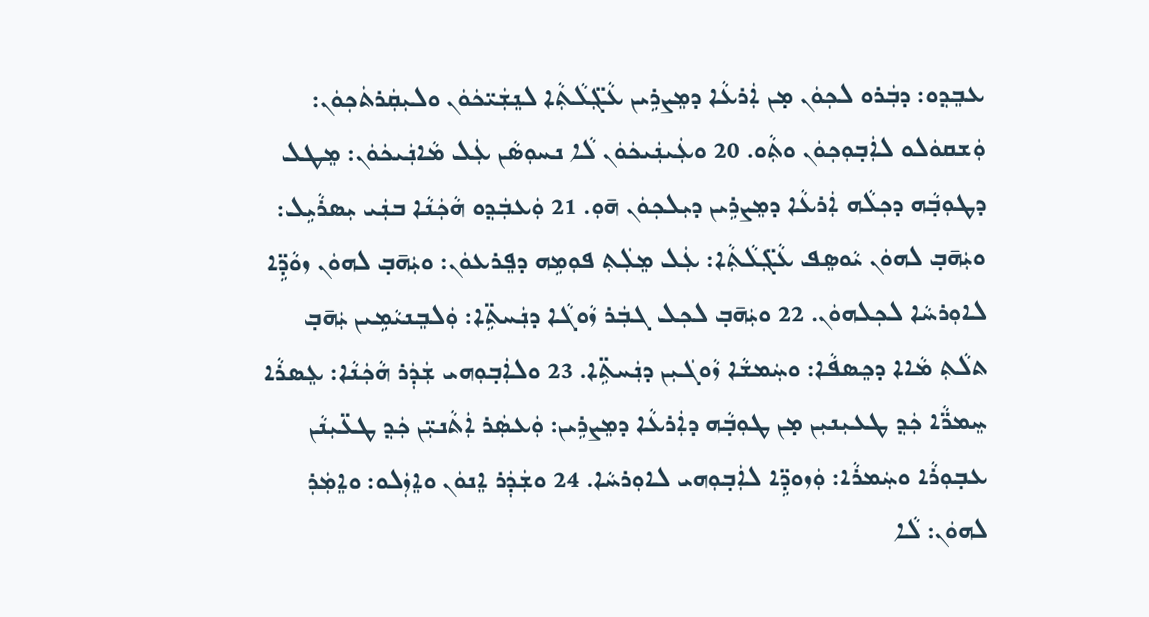ܥܒܸܕ݂ܘ: ܕܒܲܪܘ ܠܟ݂ܘܿܢ ܡ̣ܢ ܐܲܪܥܵܐ ܕܡܸܨܪܹܝܢ ܥܵܓܼ̈ܠܵܬܼܵܐ ܠܢܸܫܲܝ̈ܟܿܘܿܢ ܘܠܝܼܩܲܪܬܿܟ݂ܘܿܢ: ܘܲܫܩܘܿܠܘ ܠܐܲܒ݂ܘܼܟ݂ܘܿܢ ܘܬܼܵܘ. 20 ܘܥܲܝܢܲܝܟܿܘܿܢ ܠܵܐ ܢܚܘܼܣܵܢ ܥܲܠ ܡܵܐܢܲܝܟܿܘܿܢ: ܡܸܛܠ ܕܛܘܼܒ݂ܵܗ ܕܟ݂ܠܵܗ ܐܲܪܥܵܐ ܕܡܸܨܪܹܝܢ ܕܝܼܠܟ݂ܘܿܢ ܗ̄ܘܼ. 21 ܘܲܥܒܲܕ݂ܘ ܗܵܟܲܢܵܐ ܒܢܲܝ ܝܼܣܪܵܝܹܠ: ܘܝܲܗ̄ܒ݂ ܠܗܘܿܢ ܝܵܘܣܸܦ ܥܵܓܼ̈ܠܵܬܼܵܐ: ܥܲܠ ܡܸܠܲܬܼ ܦܘܼܡܹܗ ܕܦܸܪܥܘܿܢ: ܘܝܲܗ̄ܒ݂ ܠܗܘܿܢ ܙܘܵܕܹ̈ܐ ܠܐܘܼܪܚܵܐ ܠܟ݂ܠܗܘܿܢ. 22 ܘܝܲܗ̄ܒ݂ ܠܟ݂ܠ ܓܒܲܪ ܙܵܘܓܵܐ ܕܢܲܚܬܹ̈ܐ: ܘܲܠܒܸܢܝܵܡܹܝܢ ܝܲܗ̄ܒ݂ ܬܠܵܬܼ ܡܵܐܐ ܕܟܸܣܦܵܐ: ܘܚܲܡܫܵܐ ܙܵܘܓܿܝܼܢ ܕܢܲܚܬܹ̈ܐ. 23 ܘܠܐܲܒ݂ܘܼܗܝ ܫܲܕܲܪ ܗܵܟܲܢܵܐ: ܥܸܣܪܵܐ ܚܸܡܪ̈ܵܐ ܟܲܕ݂ ܛܥܝܼܢܝܼܢ ܡ̣ܢ ܛܘܼܒ݂ܵܗ ܕܐܲܪܥܵܐ ܕܡܸܨܪܹܝܢ: ܘܲܥܣܲܪ ܐܲܬܵܢܝܼ̈ܢ ܟܲܕ݂ ܛܥ̈ܝܼܢܵܢ ܥܒ݂ܘܼܪܵܐ ܘܚܲܡܪܵܐ: ܘܲܙܘܕܹ̈ܐ ܠܐܲܒ݂ܘܼܗܝ ܠܐܘܼܪܚܵܐ. 24 ܘܫܲܕܲܪ ܐܸܢܘܿܢ ܘܐܸܙܲܠܘ: ܘܐܸܡܲܪ݂ ܠܗܘܿܢ: ܠܵܐ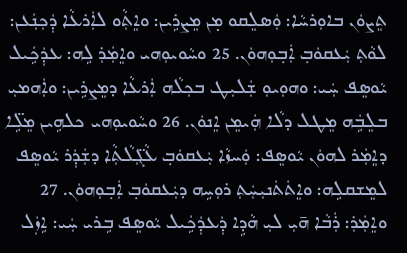ܬܸܨܘܿܢ ܒܐܘܼܪܚܵܐ: ܘܲܣܠܸܩܘ ܡ̣ܢ ܡܸܨܪܹܝܢ: ܘܐܸܬܼܵܘ ܠܐܲܪܥܵܐ ܕܲܟ݂ܢܲܥܢ: ܠܘܵܬܼ ܝܲܥܩܘܿܒ݂ ܐܲܒ݂ܘܼܗܘܿܢ. 25 ܘܚܵܘܝܘܼܗܝ ܘܐܸܡܲܪ݂ ܠܹܗ: ܥܕܲܟܹܿܝܠ ܝܵܘܣܸܦ ܚܲܝ: ܘܗܘܼܝܘܼ ܫܲܠܝܼܛ ܒܟ݂ܠܵܗ ܐܲܪܥܵܐ ܕܡܸܨܪܹܝܢ: ܘܐܲܗܡܝܼ ܒܠܸܒܹܿܗ ܡܸܛܠ ܕܠܵܐ ܗܲܝܡܸܢ ܐܸܢܘܿܢ. 26 ܘܚܵܘܝܘܼܗܝ ܟܠܗܹܝܢ ܡܸܠܹ̈ܐ ܕܐܸܡܲܪ ܠܗܘܿܢ ܝܵܘܣܸܦ: ܘܲܚܙܵܐ ܝܲܥܩܘܿܒ݂ ܥܵܓܼ̈ܠܵܬܼܵܐ ܕܫܲܕܲܪ ܝܵܘܣܸܦ ܠܡܸܫܩܠܹܗ: ܘܐܸܬܿܬܿܢܝܼܚܲܬܼ ܪܘܼܚܹܗ ܕܝܲܥܩܘܿܒ݂ ܐܲܒ݂ܘܼܗܘܿܢ. 27 ܘܐܸܡܲܪ݂: ܪܲܒܵܐ ܗ̄ܝܼ ܠܝܼ ܗܵܕܹܐ ܕܲܥܕܲܟܹܿܝܠ ܝܵܘܣܸܦ ܒܹܪܝ ܚܲܝ: ܐܹܙܲܠ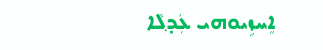ܐܸܚܙܹܝܘܗܝ ܥܲܕ݂ܠܵܐ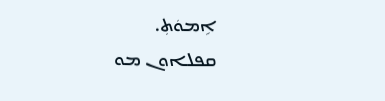ܐܹܡܘܿܬܼ.
ܩܦܠܐܘܢ ܡܘ